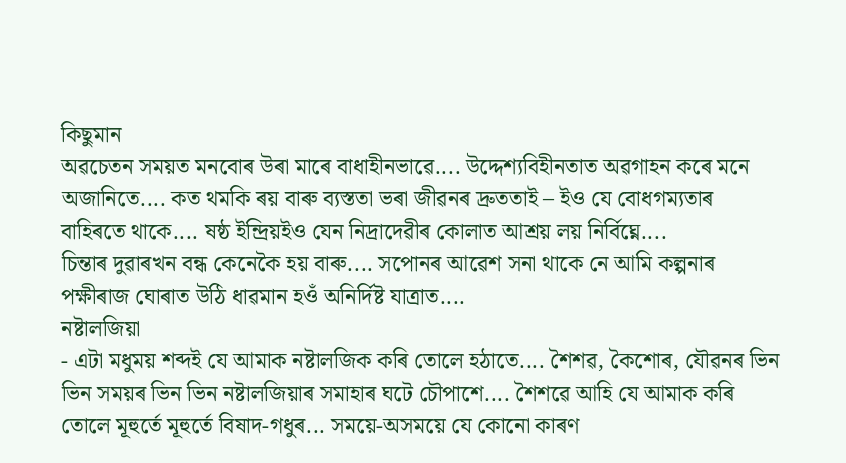কিছুমান
অৱচেতন সময়ত মনবোৰ উৰা মাৰে বাধাহীনভাৱে.... উদ্দেশ্যবিহীনতাত অৱগাহন কৰে মনে
অজানিতে.... কত থমকি ৰয় বাৰু ব্যস্ততা ভৰা জীৱনৰ দ্ৰুততাই – ইও যে বোধগম্যতাৰ
বাহিৰতে থাকে.... ষষ্ঠ ইন্দ্ৰিয়ইও যেন নিদ্ৰাদেৱীৰ কোলাত আশ্ৰয় লয় নিৰ্বিঘ্নে....
চিন্তাৰ দুৱাৰখন বন্ধ কেনেকৈ হয় বাৰু.... সপোনৰ আৱেশ সনা থাকে নে আমি কল্পনাৰ
পক্ষীৰাজ ঘোৰাত উঠি ধাৱমান হওঁ অনিৰ্দিষ্ট যাত্ৰাত....
নষ্টালজিয়া
- এটা মধুময় শব্দই যে আমাক নষ্টালজিক কৰি তোলে হঠাতে.... শৈশৱ, কৈশোৰ, যৌৱনৰ ভিন
ভিন সময়ৰ ভিন ভিন নষ্টালজিয়াৰ সমাহাৰ ঘটে চৌপাশে.... শৈশৱে আহি যে আমাক কৰি
তোলে মূহুৰ্তে মূহুৰ্তে বিষাদ-গধুৰ... সময়ে-অসময়ে যে কোনো কাৰণ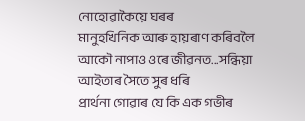নোহোৱাকৈয়ে ঘৰৰ
মানুহখিনিক আৰু হায়ৰাণ কৰিবলৈ আকৌ নাপাও ওৰে জীৱনত...সন্ধিয়া আইতাৰ সৈতে সুৰ ধৰি
প্ৰাৰ্থনা গোৱাৰ যে কি এক গভীৰ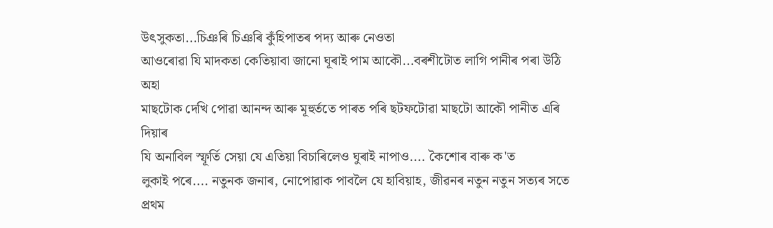উৎসুকতা...চিঞৰি চিঞৰি কুঁহিপাতৰ পদ্য আৰু নেওতা
আওৰোৱা যি মাদকতা কেতিয়াবা জানো ঘূৰাই পাম আকৌ...বৰশীটোত লাগি পানীৰ পৰা উঠি অহা
মাছটোক দেখি পোৱা আনন্দ আৰু মূহুৰ্ততে পাৰত পৰি ছটফটোৱা মাছটো আকৌ পানীত এৰি দিয়াৰ
যি অনাবিল স্ফূৰ্তি সেয়া যে এতিয়া বিচাৰিলেও ঘুৰাই নাপাও.... কৈশোৰ বাৰু ক'ত
লুকাই পৰে.... নতুনক জনাৰ, নোপোৱাক পাবলৈ যে হাবিয়াহ, জীৱনৰ নতুন নতুন সত্যৰ সতে
প্ৰথম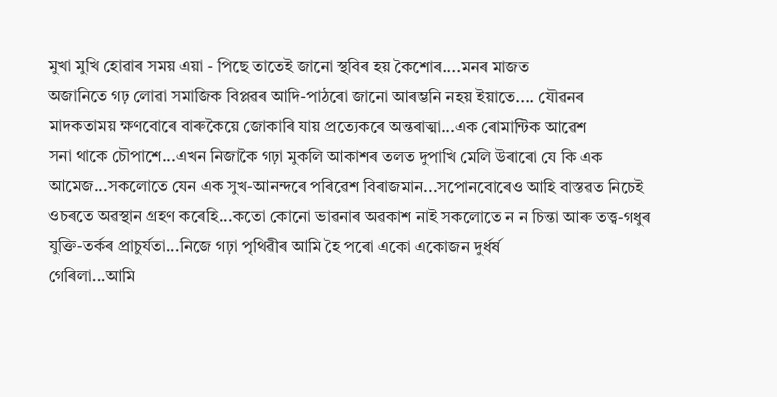মুখা মুখি হোৱাৰ সময় এয়া - পিছে তাতেই জানো স্থবিৰ হয় কৈশোৰ....মনৰ মাজত
অজানিতে গঢ় লোৱা সমাজিক বিপ্লৱৰ আদি-পাঠৰো জানো আৰম্ভনি নহয় ইয়াতে.... যৌৱনৰ
মাদকতাময় ক্ষণবোৰে বাৰুকৈয়ে জোকাৰি যায় প্ৰত্যেকৰে অন্তৰাত্মা...এক ৰোমান্টিক আৱেশ
সনা থাকে চৌপাশে...এখন নিজাকৈ গঢ়া মুকলি আকাশৰ তলত দুপাখি মেলি উৰাৰো যে কি এক
আমেজ...সকলোতে যেন এক সুখ-আনন্দৰে পৰিৱেশ বিৰাজমান...সপোনবোৰেও আহি বাস্তৱত নিচেই
ওচৰতে অৱস্থান গ্ৰহণ কৰেহি...কতো কোনো ভাৱনাৰ অৱকাশ নাই সকলোতে ন ন চিন্তা আৰু তত্ত্ব-গধুৰ
যুক্তি-তৰ্কৰ প্ৰাচুৰ্যতা...নিজে গঢ়া পৃথিৱীৰ আমি হৈ পৰো একো একোজন দুৰ্ধৰ্ষ
গেৰিলা...আমি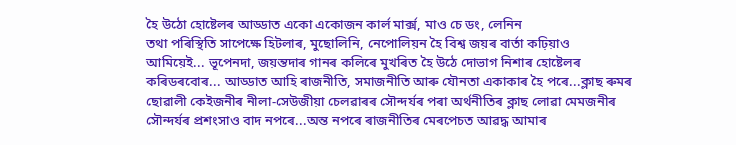হৈ উঠো হোষ্টেলৰ আড্ডাত একো একোজন কাৰ্ল মাৰ্ক্স, মাও চে ডং, লেনিন
তথা পৰিস্থিতি সাপেক্ষে হিটলাৰ, মুছোলিনি, নেপোলিয়ন হৈ বিশ্ব জয়ৰ বাৰ্তা কঢ়িয়াও
আমিয়েই... ভূপেনদা, জয়ন্তদাৰ গানৰ কলিৰে মুখৰিত হৈ উঠে দোভাগ নিশাৰ হোষ্টেলৰ
কৰিডৰবোৰ... আড্ডাত আহি ৰাজনীতি, সমাজনীতি আৰু যৌনতা একাকাৰ হৈ পৰে...ক্লাছ ৰুমৰ
ছোৱালী কেইজনীৰ নীলা-সেউজীয়া চেলৱাৰৰ সৌন্দৰ্যৰ পৰা অৰ্থনীতিৰ ক্লাছ লোৱা মেমজনীৰ
সৌন্দৰ্যৰ প্ৰশংসাও বাদ নপৰে...অন্ত নপৰে ৰাজনীতিৰ মেৰপেচত আৱদ্ধ আমাৰ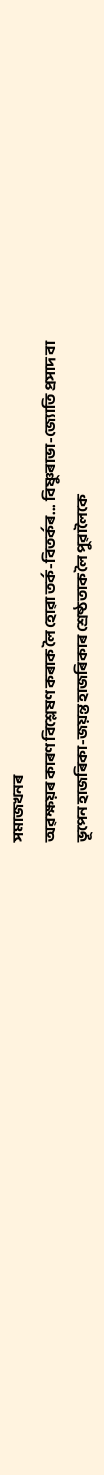সমাজখনৰ
অৱক্ষয়ৰ কাৰণ বিশ্লেষণ কৰাক লৈ হোৱা তৰ্ক-বিতৰ্কৰ... বিষ্ণুৰাভা-জ্যোতি প্ৰসাদ বা
ভূপেন হাজৰিকা-জয়ন্ত হাজৰিকাৰ শ্ৰেষ্ঠতাক লৈ পুৱালৈকে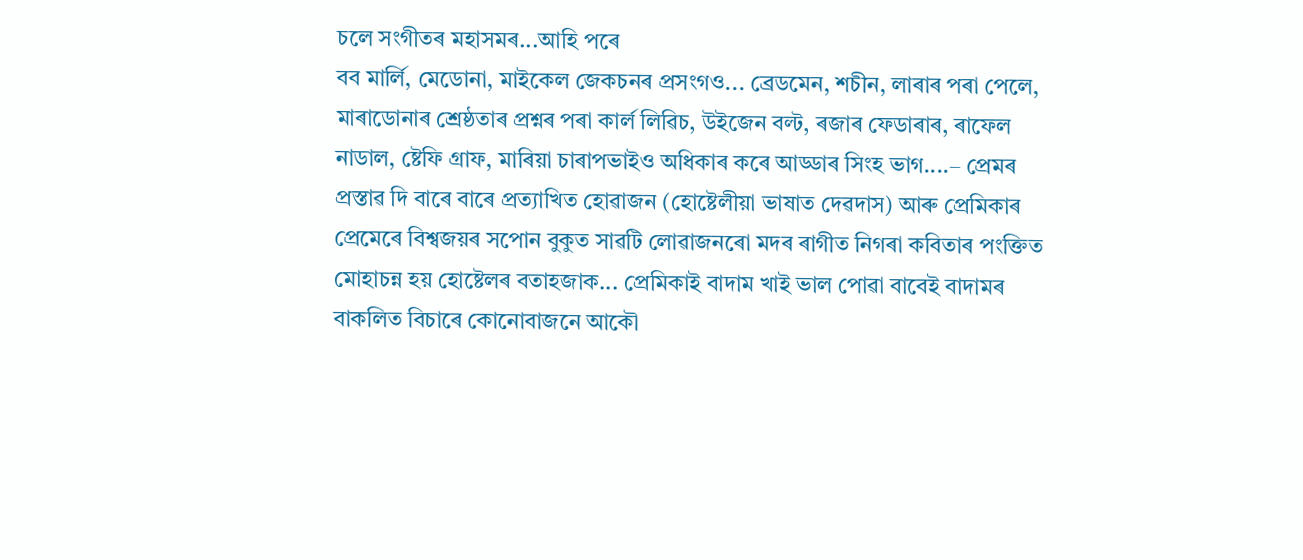চলে সংগীতৰ মহাসমৰ...আহি পৰে
বব মাৰ্লি, মেডোনা, মাইকেল জেকচনৰ প্ৰসংগও... ব্ৰেডমেন, শচীন, লাৰাৰ পৰা পেলে,
মাৰাডোনাৰ শ্ৰেষ্ঠতাৰ প্ৰশ্নৰ পৰা কাৰ্ল লিৱিচ, উইজেন বল্ট, ৰজাৰ ফেডাৰাৰ, ৰাফেল
নাডাল, ষ্টেফি গ্ৰাফ, মাৰিয়া চাৰাপভাইও অধিকাৰ কৰে আড্ডাৰ সিংহ ভাগ....– প্ৰেমৰ
প্ৰস্তাৱ দি বাৰে বাৰে প্ৰত্যাখিত হোৱাজন (হোষ্টেলীয়া ভাষাত দেৱদাস) আৰু প্ৰেমিকাৰ
প্ৰেমেৰে বিশ্বজয়ৰ সপোন বুকুত সাৱটি লোৱাজনৰো মদৰ ৰাগীত নিগৰা কবিতাৰ পংক্তিত
মোহাচন্ন হয় হোষ্টেলৰ বতাহজাক... প্ৰেমিকাই বাদাম খাই ভাল পোৱা বাবেই বাদামৰ
বাকলিত বিচাৰে কোনোবাজনে আকৌ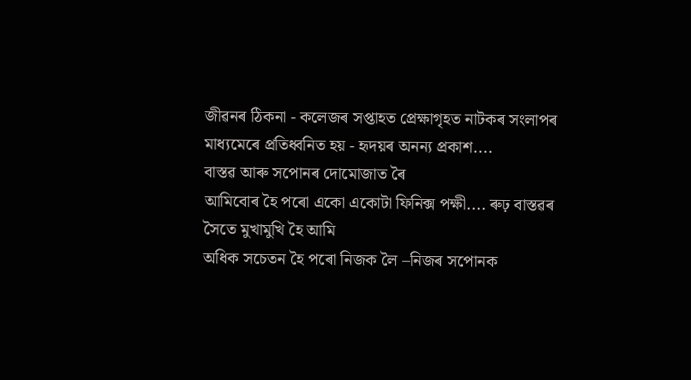জীৱনৰ ঠিকনা - কলেজৰ সপ্তাহত প্ৰেক্ষাগৃহত নাটকৰ সংলাপৰ
মাধ্যমেৰে প্ৰতিধ্বনিত হয় - হৃদয়ৰ অনন্য প্ৰকাশ....
বাস্তৱ আৰু সপোনৰ দোমোজাত ৰৈ
আমিবোৰ হৈ পৰো একো একোটা ফিনিক্স পক্ষী.... ৰুঢ় বাস্তৱৰ সৈতে মুখামুখি হৈ আমি
অধিক সচেতন হৈ পৰো নিজক লৈ –নিজৰ সপোনক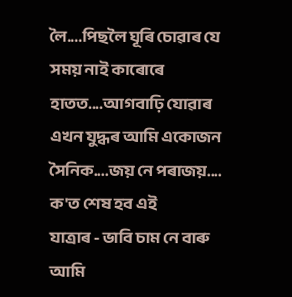লৈ....পিছলৈ ঘূৰি চোৱাৰ যে সময় নাই কাৰোৰে
হাতত....আগবাঢ়ি যোৱাৰ এখন যুদ্ধৰ আমি একোজন সৈনিক....জয় নে পৰাজয়.... ক'ত শেষ হব এই
যাত্ৰাৰ - ভাবি চাম নে বাৰু আমি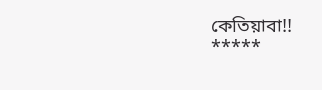কেতিয়াবা!!
*****